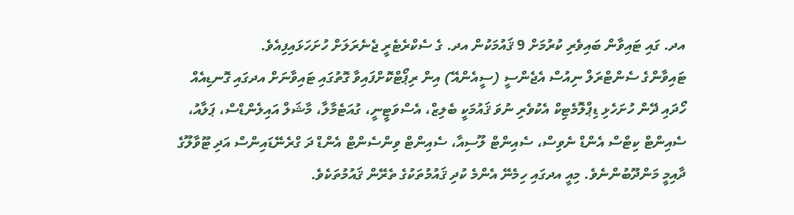އދ. ގައި ޓައިވާން ބައިވެރި ކުރުމަށް 9 ޤައުމަކުން އދ. ގެ ސެކްރެޓެރީ ޖެނެރަލަށް ހުށަހަޅައިފިއެވެ.
ޓައިވާންގެ ސެންޓްރަލް ނިއުސް އެޖެންސީ (ސީއެންއޭ) އިން ރިޕޯޓްކޮށްފައިވާ ގޮތުގައި ޓައިވާނަށް އދގައި ގޮނޑިއެއް ހޯދައި ދޭން ހުށަހެޅި ޑިޕްލޮމެޓިކް އެކުވެރި ނުވަ ޤައުމަކީ ބެލިޒް، އެސްވަޓީނީ، ގުއަޓެމާލާ، މާޝަލް އައިލެންޑްސް، ޕަލާއު، ސެއިންޓް ކިޓްސް އެންޑް ނެވިސް، ސެއިންޓް ލޫސިއާ، ސެއިންޓް ވިންސެންޓް އެންޑް ދަ ގްރެނޭޑައިންސް އަދި ޓޫވާލޫގެ ދާއިމީ މަންދޫބުންނެވެ. މިއީ އދގައި ހިމެނޭ އެންމެ ކުދި ޤައުމުތަކުގެ ތެރޭން ޤައުމުތަކެވެ.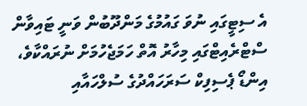އެ ސިޓީގައި ނުވަ ގައުމުގެ މަންދޫބުން ވަނީ ޓައިވާން ސްޓްރެއިޓްގައި މިހާރު އޮތް ހަމަޖެހުމަށް ނުރައްކާވެ، އިންޑޯ ޕެސިފިކް ސަރަހައްދުގެ ސުލްހައާއި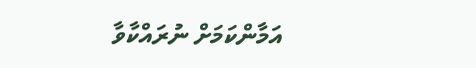އަމާންކަމަށް ނުރައްކާވާ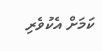ކަމަށް އެކުވެރި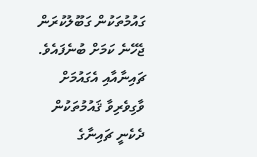ގައުމުތަކުން ގަބޫލުކުރަން ޖެހޭނެ ކަމަށް ބުނެފައެވެ.
ޗައިނާއާއި އެގައުމަށް ވާގިވެރިވާ ޤައުމުތަކުން ދެކެނީ ޗައިނާގެ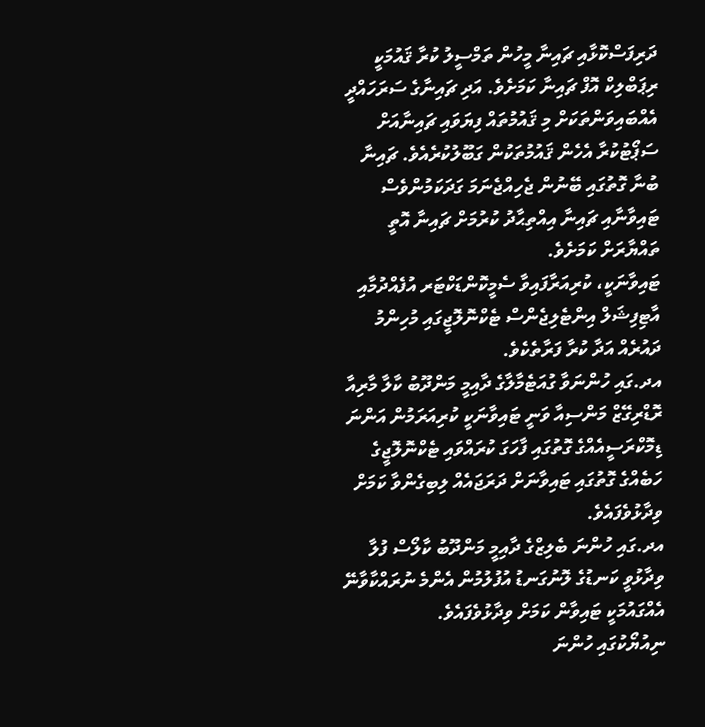ދަރިފަސްކޮޅާއި ޗައިނާ މީހުން ތަމްސީލު ކުރާ ޤައުމަކީ ރިޕަބްލިކް އޮފް ޗައިނާ ކަމަށެވެ. އަދި ޗައިނާގެ ސަރަހައްދީ އެއްބައިވަންތަކަށް މި ޤައުމުތައް ފިޔަވައި ޗައިނާއަށް ސަޕޯޓުކުރާ އެހެން ޤައުމުތަކުން ގަބޫލުކުރެއެވެ. ޗައިނާ ބުނާ ގޮތުގައި ބޭނުން ޖެހިއްޖެނަމަ ގަދަކަމުންވެސް ޓައިވާނާއި ޗައިނާ އިއްތިޙާދު ކުރުމަށް ޗައިނާ އޮތީ ތައްޔާރަށް ކަމަށެވެ.
ޓައިވާނަކީ، ކުރިއަރާފައިވާ ސެމީކޮންޑަކްޓަރ އުފެއްދުމާއި އާޓިފިޝަލް އިންޓެލިޖެންސް ޓެކްނޮލޮޖީގައި މުހިންމު ދައުރެއް އަދާ ކުރާ ފަރާތެކެވެ.
އދ.ގައި ހުންނަވާ ގުއަޓެމާލާގެ ދާއިމީ މަންދޫބު ކާލާ މާރިއާ ރޮޑްރިގޭޒް މަންސިއާ ވަނީ ޓައިވާނަކީ ކުރިއަރަމުން އަންނަ ޑިމޮކްރަސީއެއްގެ ގޮތުގައި ފާހަގަ ކުރައްވައި ޓެކްނޮލޮޖީގެ ހަބެއްގެ ގޮތުގައި ޓައިވާނަށް ދަރަޖައެއް ލިބިގެންވާ ކަމަށް ވިދާޅުވެފައެވެ.
އދ.ގައި ހުންނަ ބެލިޒްގެ ދާއިމީ މަންދޫބު ކާލޯސް ފުލާ ވިދާޅުވީ ކަނޑުގެ ލޮނުގަނޑު އުފުލުމުން އެންމެ ނުރައްކާވާނޭ އެއްގައުމަކީ ޓައިވާން ކަމަށް ވިދާޅުވެފައެވެ.
ނިއުޔޯކުގައި ހުންނަ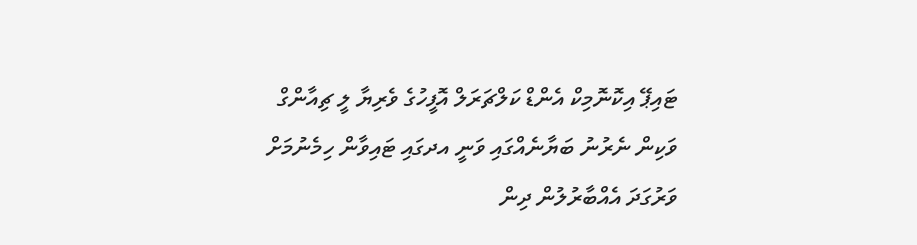ޓައިޕޭ އިކޮނޮމިކް އެންޑް ކަލްޗަރަލް އޮފީހުގެ ވެރިޔާ ލީ ޗިއާންގް ވަކިން ނެރުނު ބަޔާނެއްގައި ވަނީ އދގައި ޓައިވާން ހިމެނުމަށް ވަރުގަދަ އެއްބާރުލުން ދިން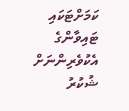ކަމަށްޓަކައި ޓައިވާންގެ އެކުވެރިންނަށް ޝުކުރު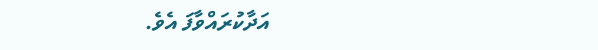އަދާކުރައްވާފަ އެވެ.